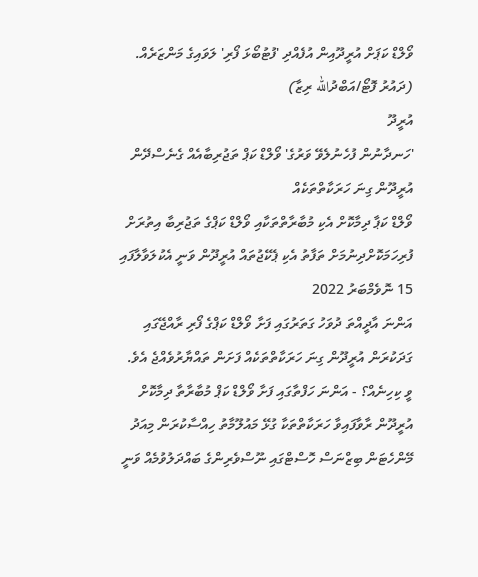ވޯލްޑް ކަޕަށް އުރީދޫއިން އުފެއްދި 'ފުޓުބޯޅަ ފޯރި' ލަވައިގެ މަންޒަރެއް. (ދައުރު ފޮޓޯ/އަބްދުالله ރިޒާ)
އުރީދޫ
'ހަނދާނުން ފުހެނުލެވޭ ވަރުގެ' ވޯލްޑް ކަޕް ތަޖުރިބާއެއް ގެނެސްދޭން އުރީދޫން ގިނަ ހަރަކާތްތަކެއް
ވޯލްޑް ކަޕާ ދިމާކޮށް އެކި މުބާރާތްތަކާއި ވޯލްޑް ކަޕްގެ ތަޖުރިބާ އިތުރަށް ފުރިހަމަކޮށްދިނުމަށް ތަފާތު އެކި ޕެކޭޖުތައް އުރީދޫން ވަނީ އެކުލަވާލާފައި
15 ނޮވެމްބަރު 2022
އަންނަ އާދީއްތަ ދުވަހު ގަތަރުގައި ފަށާ ވޯލްޑް ކަޕްގެ ފޯރި ރާއްޖޭގައި ގަދަކުރަން އުރީދޫން ގިނަ ހަރަކާތްތަކެއް ފަށަން ތައްޔާރުވެއްޖެ އެވެ.
ވީ ކިހިނެއް؟ - އަންނަ ހަފްތާގައި ފަށާ ވޯލްޑް ކަޕް މުބާރާތާ ދިމާކޮށް އުރީދޫން ރާވާފައިވާ ހަރަކާތްތަކާ ގުޅޭ މައުލޫމާތު ހިއްސާކުރަން މިއަދު މޭންހެޓަން ބިޒްނަސް ހޮސްޓްގައި ނޫސްވެރިންގެ ބައްދަލުވުމެއް ވަނީ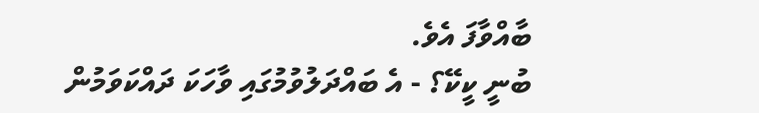ބާއްވާފަ އެވެ.
ބުނީ ކީކޭ؟ - އެ ބައްދަލުވުމުގައި ވާހަކަ ދައްކަވަމުން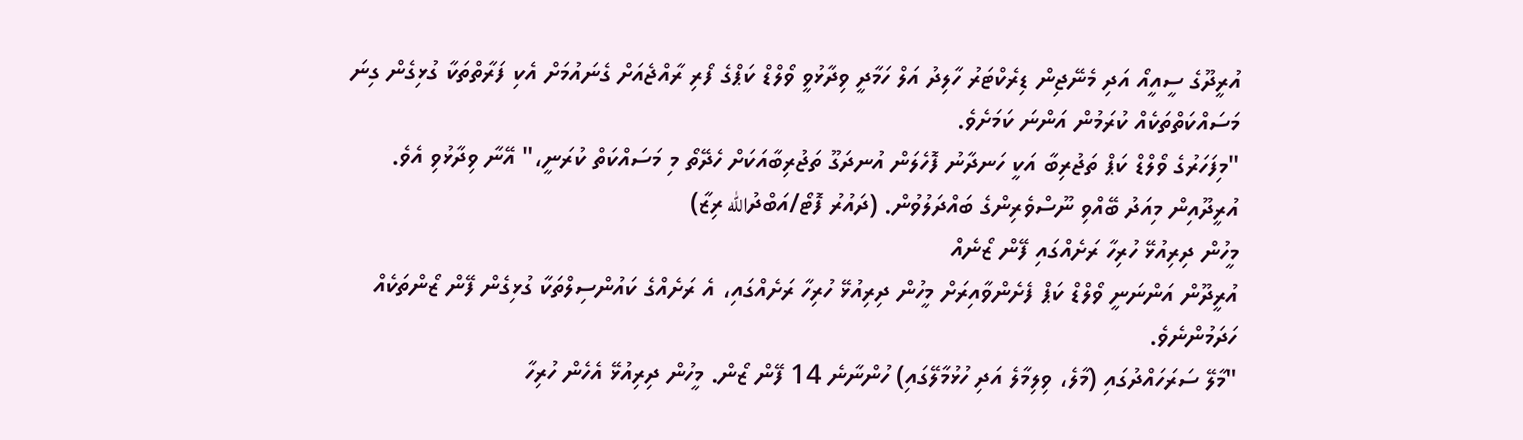އުރީދޫގެ ސީއީއޯ އަދި މެނޭޖިން ޑިރެކްޓަރު ހާލިދު އަލް ހަމާދީ ވިދާޅުވީ ވޯލްޑް ކަޕްގެ ފޯރި ރާއްޖެއަށް ގެނައުމަށް އެކި ފަރާތްތަކާ ގުޅިގެން ގިނަ މަސައްކަތްތަކެއް ކުރަމުން އަންނަ ކަމަށެވެ.
"މިފަހަރުގެ ވޯލްޑް ކަޕް ތަޖުރިބާ އަކީ ހަނދާނު ފޮހެލަން އުނދަގޫ ތަޖުރިބާއަކަށް ހެދޭތޯ މި މަސައްކަތް ކުރަނީ،" އޭނާ ވިދާޅުވި އެވެ.
އުރީދޫއިން މިއަދު ބޭއްވި ނޫސްވެރިންގެ ބައްދަލުވުން. (ދައުރު ފޮޓޯ/އަބްދުالله ރިޒާ)
މީހުން ދިރިއުޅޭ ހުރިހާ ރަށެއްގައި ފޭން ޒޯނެއް
އުރީދޫން އަންނަނީ ވޯލްޑް ކަޕް ފެށެންވާއިރަށް މީހުން ދިރިއުޅޭ ހުރިހާ ރަށެއްގައި، އެ ރަށެއްގެ ކައުންސިލްތަކާ ގުޅިގެން ފޭން ޒޯންތަކެއް ހަދަމުންނެވެ.
"މާލޭ ސަރަހައްދުގައި (މާލެ، ވިލިމާލެ އަދި ހުޅުމާލޭގައި) ހުންނާނެ 14 ފޭން ޒޯން. މީހުން ދިރިއުޅޭ އެހެން ހުރިހާ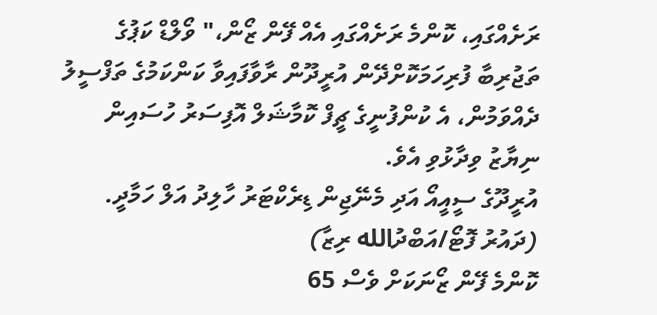ރަށެއްގައި، ކޮންމެ ރަށެއްގައި އެއް ފޭން ޒޯން،" ވޯލްޑް ކަޕުގެ ތަޖުރިބާ ފުރިހަމަކޮށްދޭން އުރީދޫން ރާވާފައިވާ ކަންކަމުގެ ތަފްސީލު ދެއްވަމުން، އެ ކުންފުނީގެ ޗީފް ކޮމާޝަލް އޮފިސަރު ހުސައިން ނިޔާޒު ވިދާޅުވި އެވެ.
އުރީދޫގެ ސީއީއޯ އަދި މެނޭޖިން ޑިރެކްޓަރު ހާލިދު އަލް ހަމާދީ. (ދައުރު ފޮޓޯ/އަބްދުالله ރިޒާ)
ކޮންމެ ފޭން ޒޯނަކަށް ވެސް 65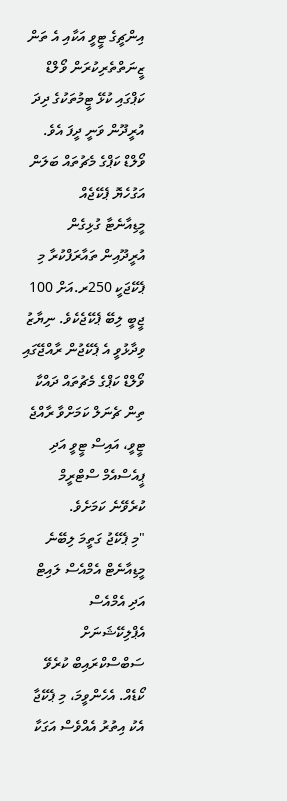އިންޗީގެ ޓީވީ އަކާއި އެ ތަން ޒީނަތްތެރިކުރަން ވޯލްޑް ކަޕްގައި ކުޅޭ ޓީމުތަކުގެ ދިދަ އުރީދޫން ވަނީ ދީފަ އެވެ.
ވޯލްޑް ކަޕްގެ މެޗުތައް ބަލަން އަގުހެޔޮ ޕެކޭޖެއް
މީޑިއާނެޓާ ގުޅިގެން އުރީދޫއިން ތައާރަފްކުރާ މި ޕެކޭޖަކީ 250ރ.އަށް 100 ޖީބީ ލިބޭ ޕެކޭޖެކެވެ. ނިޔާޒު ވިދާޅުވީ އެ ޕެކޭޖުން ރާއްޖޭގައި ވޯލްޑް ކަޕްގެ މެޗުތައް ދައްކާ ތިން ޗެނަލް ކަމަށްވާ ރާއްޖެ ޓީވީ، އައިސް ޓީވީ އަދި ޕީއެސްއެމް ސްޓްރީމް ކުރެވޭނެ ކަމަށެވެ.
"މި ޕެކޭޖު ގަތީމަ ލިބޭނެ މީޑިއާނެޓް އެމްއެސް ލައިޓް އަދި އެމްއެސް އެޕްލިކޭޝަނަށް ސަބްސްކްރައިބް ކުރެވޭ ކޯޑެއް. އެހެންވީމަ، މި ޕެކޭޖާ އެކު އިތުރު އެއްވެސް އަގަކާ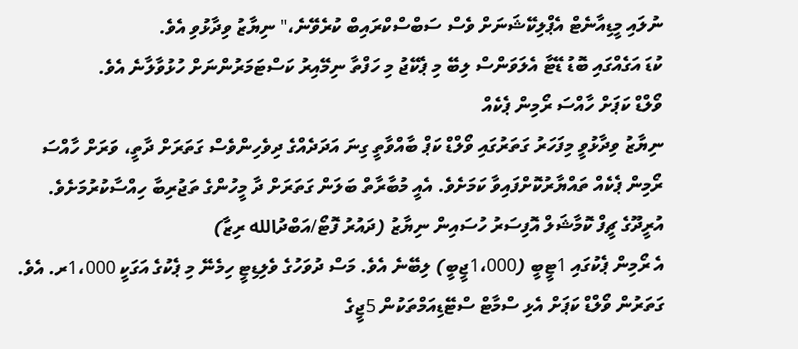ނުލައި މީޑިއާނެޓް އެޕްލިކޭޝަނަށް ވެސް ސަބްސްކްރައިބް ކުރެވޭނެ،" ނިޔާޒު ވިދާޅުވި އެވެ.
ކުޑަ އަގެއްގައި ބޮޑު ޑޭޓާ އެލަވަންސް ލިބޭ މި ޕެކޭޖު މި ހަފްތާ ނިމޭއިރު ކަސްޓަމަރުންނަށް ހުޅުވާލާނެ އެވެ.
ވޯލްޑް ކަޕަށް ހާއްސަ ރޯމިން ޕެކެއް
ނިޔާޒު ވިދާޅުވީ މިފަހަރު ގަތަރުގައި ވޯލްޑް ކަޕް ބާއްވާތީ ގިނަ އަދަދެއްގެ ދިވެހިންވެސް ގަތަރަށް ދާތީ، ވަރަށް ހާއްސަ ރޯމިން ޕެކެއް ތައްޔާރުކޮށްފައިވާ ކަމަށެވެ. އެއީ މުބާރާތް ބަލަން ގަތަރަށް ދާ މީހުންގެ ތަޖުރިބާ ހިއްސާކުރުމަށެވެ.
އުރީދޫގެ ޗީފް ކޮމާޝަލް އޮފިސަރު ހުސައިން ނިޔާޒު (ދައުރު ފޮޓޯ/އަބްދުالله ރިޒާ)
އެ ރޯމިން ޕެކުގައި 1ޓީބީ (1،000ޖީބީ) ލިބޭނެ އެވެ. މަސް ދުވަހުގެ ވެލިޑިޓީ ހިމެނޭ މި ޕެކުގެ އަގަކީ 1،000ރ. އެވެ.
ގަތަރުން ވޯލްޑް ކަޕަށް އެޅި ސްމާޓް ސްޓޭޑިއަމްތަކުން 5ޖީގެ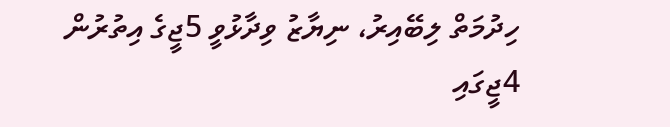ހިދުމަތް ލިބޭއިރު، ނިޔާޒު ވިދާޅުވީ 5ޖީގެ އިތުރުން 4ޖީގައި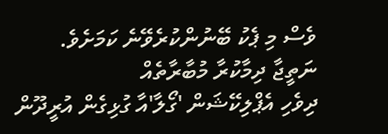ވެސް މި ޕެކު ބޭނުންކުރެވޭނެ ކަމަށެވެ.
ނަތީޖާ ދިމާކުރާ މުބާރާތެއް
ދިވެހި އެޕްލިކޭޝަން 'ގޯލާ'އާ ގުޅިގެން އުރީދޫން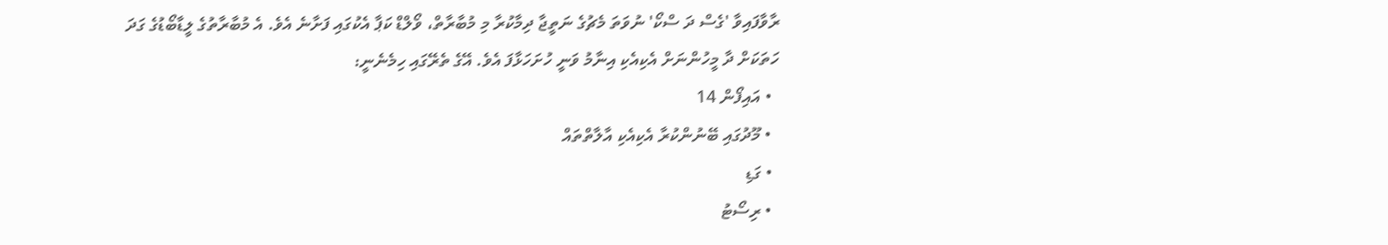ރާވާފައިވާ 'ގެސް ދަ ސްކޯ' ނުވަތަ މެޗުގެ ނަތީޖާ ދިމާކުރާ މި މުބާރާތް، ވޯލްޑް ކަޕާ އެކުގައި ފަށާނެ އެވެ. އެ މުބާރާތުގެ ލީޑާބޯޑުގެ ގަދަ ހަތަކަށް ދާ މީހުންނަށް އެކިއެކި އިނާމު ވަނީ ހުށަހަޅާފަ އެވެ. އޭގެ ތެރޭގައި ހިމެނެނީ:
  • އައިފޯން 14
  • މޫދުގައި ބޭނުންކުރާ އެކިއެކި އާލާތްތައް
  • ގަޑި
  • ރިސޯޓު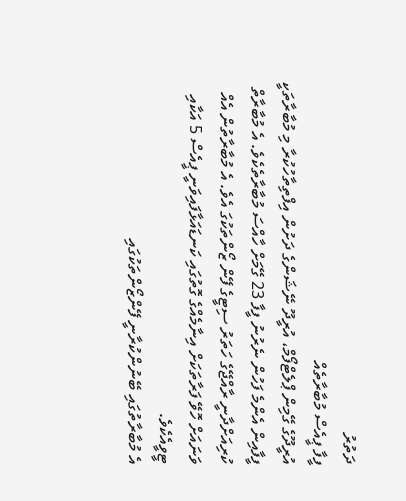ދަތުރު
ފީފާ ޕީއެސް މުބާރާތެއް
އުރީދޫގެ ގޭމިން ޕްލެޓްފޯމް، އުރީދޫ ނޭޝަންގެ ދަށުން އިފްތިތާހުކުރާ މި މުބާރާތަކީ ފީފާއިން އެންމެ ފަހުން ނެރުނު ފީފާ 23 ގޭމަށް ހާއްސަ މުބާރާތެކެވެ. އެ މުބާރާތް ކުރިއަށްދާނީ ރާއްޖޭގެ ހަތަރު ސިޓީގެ ފޭން ޒޯންތަކުގަ އެވެ. އެ މުބާރާތުން އެއް ވަނައަށް ހޮވޭ ފަރާތަކަށް އިނާމެއްގެ ގޮތުގައި ކަނޑައަޅާފައިވަނީ ޕީއެސް 5 އަކާއި ޓީވީއެކެވެ.
އެ މުބާރާތުގައި ބޭނުންކުރާނީ ފޭންޒޯންތަކުގައި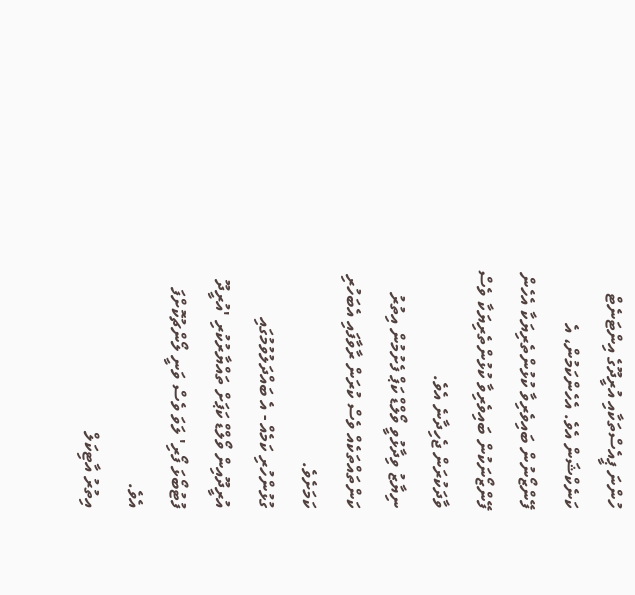ހުންނަ ޕީއެސްތަކާއި އުރީދޫގެ އިންޓަނެޓް ކަނެކްޝަން އެވެ. އެހެންކަމުން، އެ ފޭންޒޯނުން ބައިވެރިވާ ކުޅުންތެރިޔަކާ އެހެން ފޭންޒޯނަކުން ބައިވެރިވާ ކުޅުންތެރިޔަކާ ވެސް ވާދަކުރަން ޖެހިދާނެ އެވެ.
ނިޔާޒު ވިދާޅުވީ ވޯލްޑް ކަޕް ފެށުމުން އިތުރު ކަންތައްތަކެއް ވެސް ކުރަން ރާވާފައި އެބަހުރި ކަމަށެވެ.
ގުޅުންހުރި ކަމެއް - އެ ބައްދަލުވުމުގައި އުރީދޫއިން ވޯލްޑް ކަޕަށް ތައްޔާރުކުރި 'އުރީދޫ ފުޓުބޯޅަ ފޯރި' ލަވަ ވެސް ވަނީ ލޯންޗުކޮށްފަ އެވެ.
އިތުރު އާޓިކަލް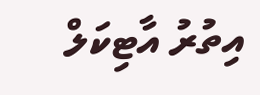އިތުރު އާޓިކަލް